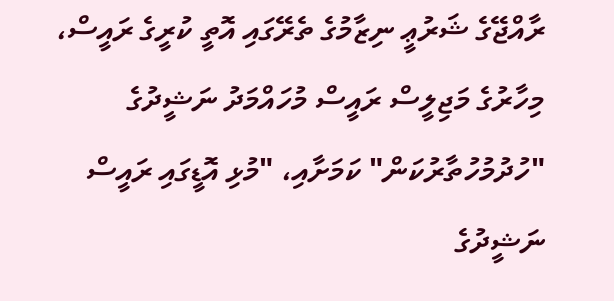ރާއްޖޭގެ ޝަރުޢީ ނިޒާމުގެ ތެރޭގައި އޮތީ ކުރީގެ ރައީސް، މިހާރުގެ މަޖިލީސް ރައީސް މުހައްމަދު ނަޝީދުގެ "ހުދުމުހުތާރުކަން" ކަމަށާއި، "މުޅި އޮޑީގައި ރައީސް ނަޝީދުގެ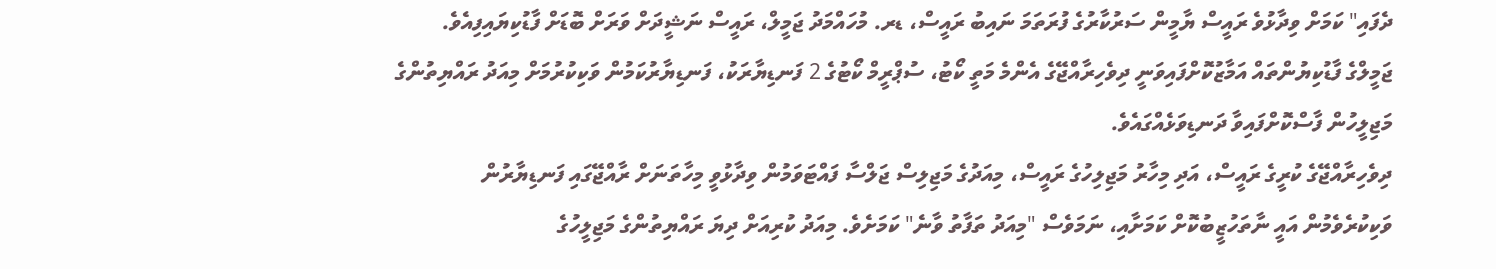ދެފައި" ކަމަށް ވިދާޅުވެ ރައީސް ޔާމީން ސަރުކާރުގެ ފުރަތަމަ ނައިބު ރައީސް، ޑރ. މުހައްމަދު ޖަމީލް، ރައީސް ނަޝީދަށް ވަރަށް ބޮޑަށް ފާޑުކިޔައިފިއެވެ.
ޖަމީލްގެ ފާޑުކިޔުންތައް އަމާޒުކޮށްފައިވަނީ ދިވެހިރާއްޖޭގެ އެންމެ މަތީ ކޯޓު، ސުޕްރީމް ކޯޓުގެ 2 ފަނޑިޔާރަކު، ފަނޑިޔާރުކަމުން ވަކިކުރުމަށް މިއަދު ރައްޔިތުންގެ މަޖިލީހުން ފާސްކޮށްފައިވާ ދަނޑިވަޅެއްގައެވެ.
ދިވެހިރާއްޖޭގެ ކުރީގެ ރައީސް، އަދި މިހާރު މަޖިލިހުގެ ރައީސް، މިއަދުގެ މަޖިލިސް ޖަލްސާ ފައްޓަވަމުން ވިދާޅުވީ މިހާތަނަށް ރާއްޖޭގައި ފަނޑިޔާރުން ވަކިކުރެވެމުން އައީ ނާތަހުޒީބުކޮށް ކަމަށާއި، ނަމަވެސް "މިއަދު ތަފާތު ވާނެ" ކަމަށެވެ. މިއަދު ކުރިއަށް ދިޔަ ރައްޔިތުންގެ މަޖިލީހުގެ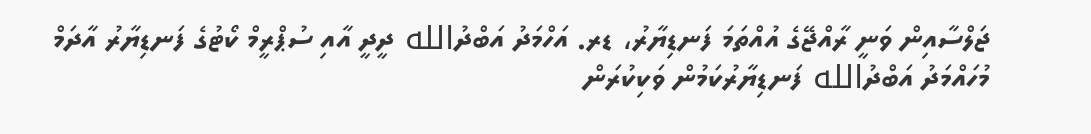ޖަލްސާއިން ވަނީ ރާއްޖޭގެ އުއްތަމަ ފަނޑިޔާރު، ޑރ. އަހްމަދު އަބްދުالله ދީދީ އާއި ސުޕްރީމް ކޯޓުގެ ފަނޑިޔާރު އާދަމް މުހައްމަދު އަބްދުالله ފަނޑިޔާރުކަމުން ވަކިކުރަން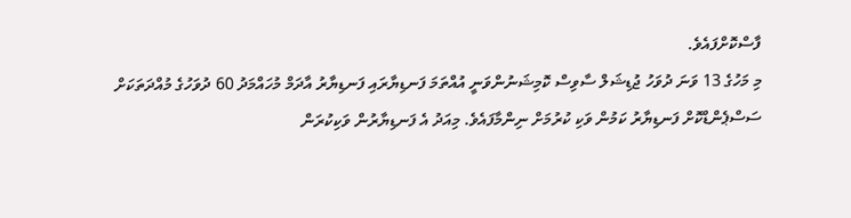ފާސްކޮށްފައެވެ.
މި މަހުގެ 13 ވަނަ ދުވަހު ޖުޑިޝަލް ސާވިސް ކޮމިޝަނުންވަނީ އުއްތަމަ ފަނޑިޔާރައި ފަނޑިޔާރު އާދަމް މުހައްމަދު 60 ދުވަހުގެ މުއްދަތަކަށް ސަސްޕެންޑްކޮށް ފަނޑިޔާރު ކަމުން ވަކި ކުރުމަށް ނިންމާފައެވެ. މިއަދު އެ ފަނޑިޔާރުން ވަކިކުރަން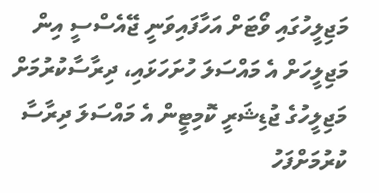މަޖިލީހުގައި ވޯޓަށް އަހާފައިވަނީ ޖޭއެސްސީ އިން މަޖިލީހަށް އެ މައްސަލަ ހުށަހަޅައި، ދިރާސާކުރުމަށް މަޖިލީހުގެ ޖުޑިޝަރީ ކޮމިޓީން އެ މައްސަލަ ދިރާސާ ކުރުމަށްފަހު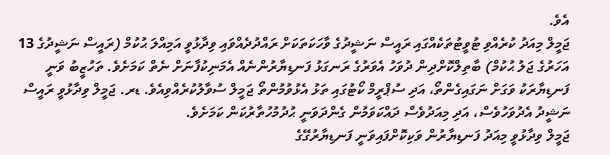އެވެ.
ޖަމީލް މިއަދު ކުރެއްވި ޓުވީޓުތަކެއްގައި ރައީސް ނަޝީދުގެ ވާހަކަތަކަށް ރައްދުދެއްވައި ވިދާޅުވީ އަމިއްލަ ޙުކުމް (ރައީސް ނަޝީދުގެ 13 އަހަރުގެ ޖަލު ޙުކުމް) ބާތިލްކޮށްދިން ދުވަހު އެވަރުގެ ރަނގަޅު ފަނޑިޔާރުންނެއް އެމަނިކުފާނަށް ނެތް ކަމަށެވެ. ތަހުޒީބު ވަނީ ފަނޑިޔާރަކު ވަގަށް ނަގައިގެންތޯ، އަދި ސުޕްރީމް ކޯޓުގައި ތަޅު އެޅުވުމުންތޯ ޖަމީލް ސުވާލުކުރެއްވިއެވެ. ޑރ. ޖަމީލް ވިދާޅުވީ ރައީސް ނަޝީދު އެދުވަހުވެސް، އަދި މިއަދުވެސް ދައްކަވަމުން ގެންދަވަނީ ޙުދުމުހުތާރުކަން ކަމަށެވެ.
ޖަމީލް ވިދާޅުވީ މިއަދު ފަނޑިޔާރުން ވަކިކޮށްފައިވަނީ ފަނޑިޔާރުގޭގެ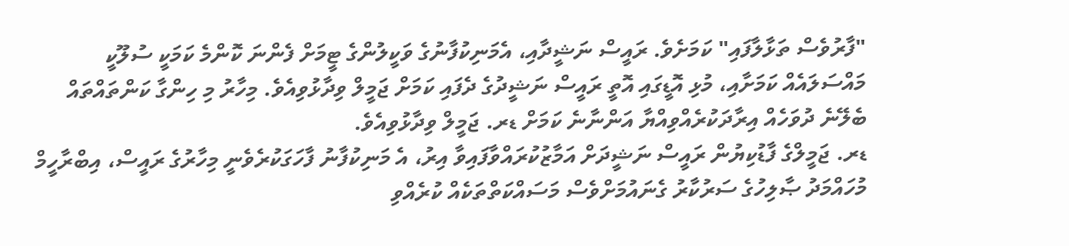"ފާރުވެސް ތަޅާލާފައި" ކަމަށެވެ. ރައީސް ނަޝީދާއި، އެމަނިކުފާނުގެ ވަކީލުންގެ ޓީމަށް ފެންނަ ކޮންމެ ކަމަކީ ސުލޫކީ މައްސަލައެއް ކަމަށާއި، މުޅި އޮޑީގައި އޮތީ ރައީސް ނަޝީދުގެ ދެފައި ކަމަށް ޖަމީލް ވިދާޅުވިއެވެ. މިހާރު މި ހިންގާ ކަންތައްތައް ބެލޭނެ ދުވަހެއް އިރާދަކުރެއްވިއްޔާ އަންނާނެ ކަމަށް ޑރ. ޖަމީލް ވިދާޅުވިއެވެ.
ޑރ. ޖަމީލްގެ ފާޑުކިޔުން ރައީސް ނަޝީދަށް އަމާޒުކުރައްވާފައިވާ އިރު، އެ މަނިކުފާނު ފާހަގަކުރެވެނީ މިހާރުގެ ރައީސް، އިބްރާހީމް މުހައްމަދު ޞާލިހުގެ ސަރުކާރު ގެނައުމަށްވެސް މަސައްކަތްތަކެއް ކުރެއްވި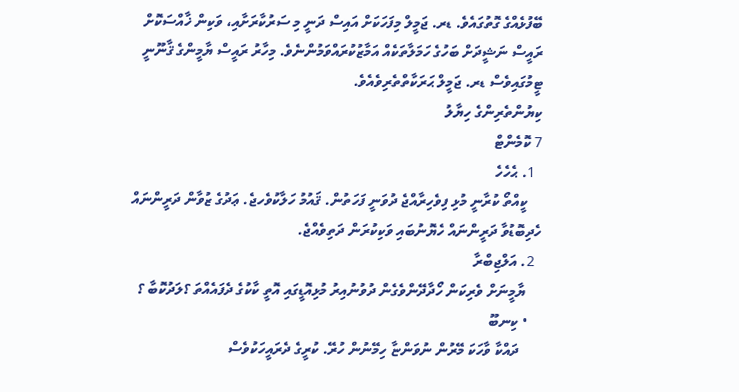ބޭފުޅެއްގެ ގޮތުގައެވެ. ޑރ. ޖަމީލް މިފަހަކަށް އައިސް ދަނީ މި ސަރުކާރަށާއި، ވަކިން ޚާއްސަކޮށް ރައީސް ނަޝީދަށް ބަހުގެ ހަމަލާތަކެއް އަމާޒުކުރައްވަމުންނެވެ. މިހާރު ރައީސް ޔާމީންގެ ޤާނޫނީ ޓީމުގައިވެސް ޑރ. ޖަމީލް ޙަރަކާތްތެރިވެއެވެ.
ކިޔުންތެރިންގެ ހިޔާލު
7 ކޮމެންޓް
  1. ޙެހެހެ
    ކީއްތޯ ކުރާނީ މުޅި ފިވެހިރާއްޖެ ދުވަނީ ފަހަތުން. ޤައުމު ހަލާކުވެހޖެ. ޢަދުގެ ޒުވާން ދަރީންނައް ހެދިބޮޑުވާ ދަރީންނައް ހެޔޮނުބައި ވަކިކުރަން ދަތިވެއްޖެ.
  2. އަލްޖިބްރާ
    ޔާމީނަށް ވެރިކަން ހޯދާދޭންވެގެން ދުވުނުއިރު މުޅިއޮޑީގައި އޮތީ ކާކުގެ ދެފައެއްތަ ؟ލަދުކޮބާ ؟
    • ކިނބޫ
      ދައްކާ ވާހަކަ މޭރުން ނުވަންޏާ ހިމޭނުން ހުރޭ. ކުރީގެ ދެރައީހަކުވެސް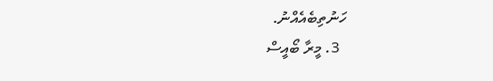ހަނުތިބެއެއްނު.
  3. މީރާ ބޯއީސް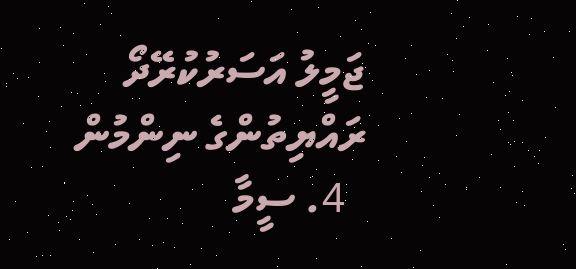ޖަމީލު އަސަރުކުރޭދޯ ރައްޔިތުންގެ ނިންމުން
  4. ސީމާ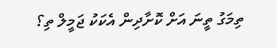ތިމަގު ތީނަ އަށް ކޮށާދިން އެކަކު ޖަމީލް ތި؟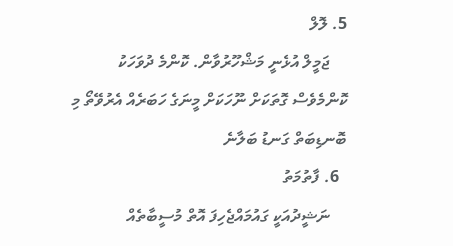5. ލޮލް
    ޖަމީލް އުޅެނީ މަޝްހޫރުވާން. ކޮންމެ ދުވަހަކު ކޮންމެވެސް ގޮތަކަށް ނޫހަކަށް މީނަގެ ހަބަރެއް އެރުވޭތޯ މި ބޮނޑިބަތް ގަނޑު ބަލާނެ
  6. ފާތުމަތު
    ނަޝީދުއަކީ ގައުމައްޖެހިފަ އޮތް މުސީބާތެއް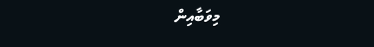މިވަބާއިން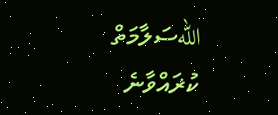اللهސަލާމަތް ކުޜައްވާނެ